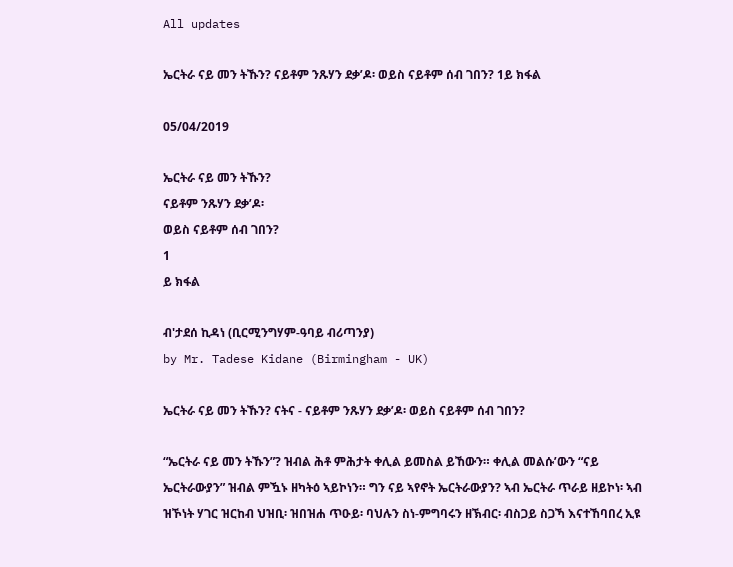All updates

ኤርትራ ናይ መን ትኹን? ናይቶም ንጹሃን ደቃ’ዶ፡ ወይስ ናይቶም ሰብ ገበን? 1ይ ክፋል

05/04/2019

ኤርትራ ናይ መን ትኹን?
ናይቶም ንጹሃን ደቃ’ዶ፡
ወይስ ናይቶም ሰብ ገበን?
1
ይ ክፋል

ብ'ታደሰ ኪዳነ (ቢርሚንግሃም-ዓባይ ብሪጣንያ)
by Mr. Tadese Kidane (Birmingham - UK)

ኤርትራ ናይ መን ትኹን? ናትና - ናይቶም ንጹሃን ደቃ’ዶ፡ ወይስ ናይቶም ሰብ ገበን?

“ኤርትራ ናይ መን ትኹን”? ዝብል ሕቶ ምሕታት ቀሊል ይመስል ይኸውን። ቀሊል መልሱ’ውን “ናይ ኤርትራውያን” ዝብል ምዃኑ ዘካትዕ ኣይኮነን። ግን ናይ ኣየኖት ኤርትራውያን? ኣብ ኤርትራ ጥራይ ዘይኮነ፡ ኣብ ዝኾነት ሃገር ዝርከብ ህዝቢ፡ ዝበዝሐ ጥዑይ፡ ባህሉን ስነ-ምግባሩን ዘኽብር፡ ብስጋይ ስጋኻ እናተኸባበረ ኢዩ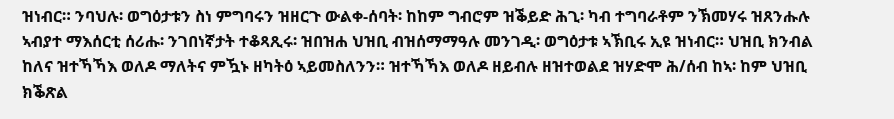ዝነብር። ንባህሉ፡ ወግዕታቱን ስነ ምግባሩን ዝዘርጉ ውልቀ-ሰባት፡ ከከም ግብሮም ዝቕይድ ሕጊ፡ ካብ ተግባራቶም ንኽመሃሩ ዝጸንሑሉ ኣብያተ ማእሰርቲ ሰሪሑ፡ ንገበነኛታት ተቆጻጺሩ፡ ዝበዝሐ ህዝቢ ብዝሰማማዓሉ መንገዲ፡ ወግዕታቱ ኣኽቢሩ ኢዩ ዝነብር። ህዝቢ ክንብል ከለና ዝተኻኻእ ወለዶ ማለትና ምዃኑ ዘካትዕ ኣይመስለንን። ዝተኻኻእ ወለዶ ዘይብሉ ዘዝተወልደ ዝሃድሞ ሕ/ሰብ ከኣ፡ ከም ህዝቢ ክቕጽል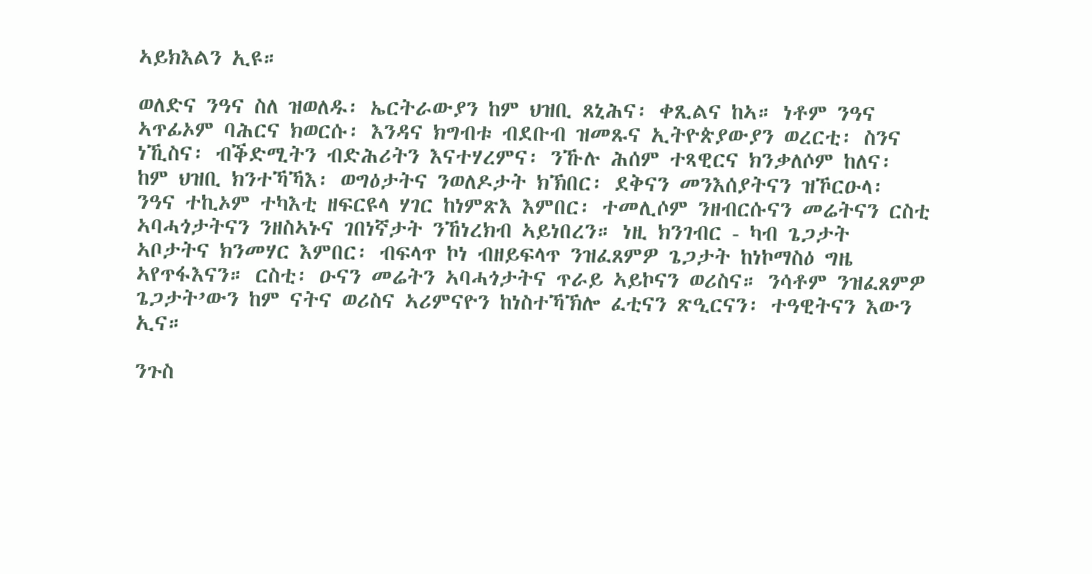ኣይክእልን ኢዩ።

ወለድና ንዓና ስለ ዝወለዱ፡ ኤርትራውያን ከም ህዝቢ ጸኒሕና፡ ቀጺልና ከኣ። ነቶም ንዓና ኣጥፊኦም ባሕርና ክወርሱ፡ እንዳና ክግብቱ ብደቡብ ዝመጹና ኢትዮጵያውያን ወረርቲ፡ ስንና ነኺስና፡ ብቕድሚትን ብድሕሪትን እናተሃረምና፡ ንኹሉ ሕሰም ተጻዊርና ክንቃለሶም ከለና፡ ከም ህዝቢ ክንተኻኻእ፡ ወግዕታትና ንወለዶታት ክኽበር፡ ደቅናን መንእሰያትናን ዝኾርዑላ፡ ንዓና ተኪኦም ተካእቲ ዘፍርዩላ ሃገር ከነምጽእ እምበር፡ ተመሊሶም ንዘብርሱናን መሬትናን ርስቲ ኣባሓጎታትናን ንዘስኣኑና ገበነኛታት ንኸነረክብ ኣይነበረን። ነዚ ክንገብር - ካብ ጌጋታት ኣቦታትና ክንመሃር እምበር፡ ብፍላጥ ኮነ ብዘይፍላጥ ንዝፈጸምዎ ጌጋታት ከነኮማስዕ ግዜ ኣየጥፋእናን። ርስቲ፡ ዑናን መሬትን ኣባሓጎታትና ጥራይ ኣይኮናን ወሪስና። ንሳቶም ንዝፈጸምዎ ጌጋታት’ውን ከም ናትና ወሪስና ኣሪምናዮን ከነስተኻኽሎ ፈቲናን ጽዒርናን፡ ተዓዊትናን እውን ኢና።

ንጉስ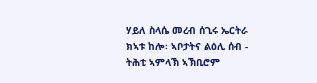ሃይለ ስላሴ መረብ ሰጊሩ ኤርትራ ክኣቱ ከሎ፡ ኣቦታትና ልዕሊ ሰብ - ትሕቲ ኣምላኽ ኣኽቢሮም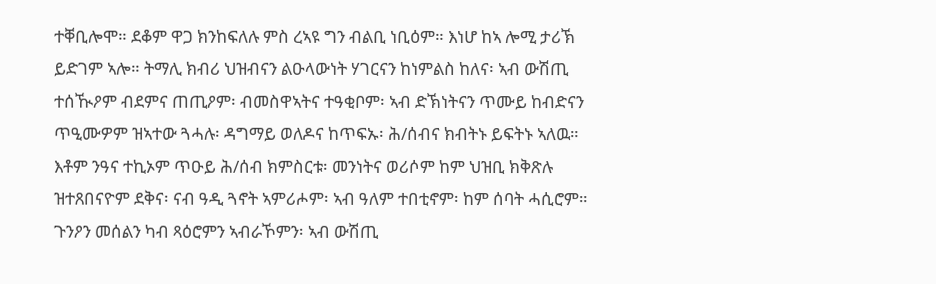ተቐቢሎሞ። ደቆም ዋጋ ክንከፍለሉ ምስ ረኣዩ ግን ብልቢ ነቢዕም። እነሆ ከኣ ሎሚ ታሪኽ ይድገም ኣሎ። ትማሊ ክብሪ ህዝብናን ልዑላውነት ሃገርናን ከነምልስ ከለና፡ ኣብ ውሽጢ ተሰዂዖም ብደምና ጠጢዖም፡ ብመስዋኣትና ተዓቂቦም፡ ኣብ ድኽነትናን ጥሙይ ከብድናን ጥዒሙዎም ዝኣተው ጓሓሉ፡ ዳግማይ ወለዶና ከጥፍኡ፡ ሕ/ሰብና ክብትኑ ይፍትኑ ኣለዉ። እቶም ንዓና ተኪኦም ጥዑይ ሕ/ሰብ ክምስርቱ፡ መንነትና ወሪሶም ከም ህዝቢ ክቅጽሉ ዝተጸበናዮም ደቅና፡ ናብ ዓዲ ጓኖት ኣምሪሖም፡ ኣብ ዓለም ተበቲኖም፡ ከም ሰባት ሓሲሮም። ጉንዖን መሰልን ካብ ጻዕሮምን ኣብራኾምን፡ ኣብ ውሽጢ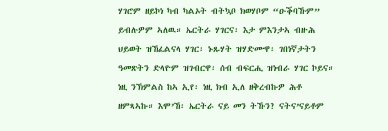ሃገሮም ዘይኮነ ካብ ካልኦት ብትኳቦ ክወሃቦም “ዑቕባኹም” ይብሉዎም ኣለዉ። ኤርትራ ሃገርና፡ እታ ምእንታኣ ብዙሕ ህይወት ዝኸፈልናላ ሃገር፡ ኑጹሃት ዝሃድሙዋ፡ ገበነኛታትን ዓመጽትን ድላዮም ዝገብርዋ፡ ሰብ ብፍርሒ ዝነብራ ሃገር ኮይና። ነዚ ንኽምልስ ከኣ ኢየ፡ ነዚ ክብ ኢለ ዘቅረብኩዎ ሕቶ ዘምጻኣኩ። እሞ’ኸ፡ ኤርትራ ናይ መን ትኹን? ናትና’ናይቶም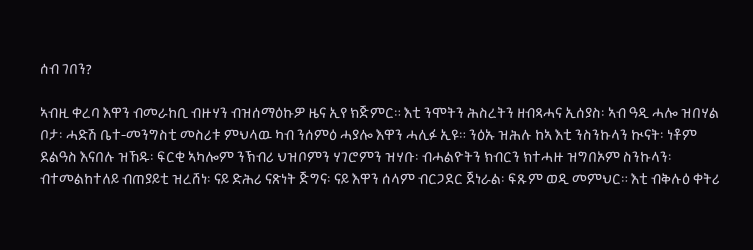ሰብ ገበን?

ኣብዚ ቀረባ እዋን ብመራከቢ ብዙሃን ብዝሰማዕኩዎ ዜና ኢየ ክጅምር። እቲ ንሞትን ሕስረትን ዘብጻሓና ኢሰያስ፡ ኣብ ዓዲ ሓሎ ዝበሃል ቦታ፡ ሓድሽ ቤተ-መንግስቲ መስሪቱ ምህላዉ ካብ ንሰምዕ ሓያሎ እዋን ሓሊፉ ኢዩ። ንዕኡ ዝሕሉ ከኣ እቲ ንስንኩላን ኲናት፡ ነቶም ደልዓስ እናበሉ ዝኸዱ፡ ፍርቂ ኣካሎም ንኽብሪ ህዝቦምን ሃገሮምን ዝሃቡ፡ ብሓልዮትን ክብርን ክተሓዙ ዝግበኦም ስንኩላን፡ ብተመልከተለይ ብጠያይቲ ዝረሸነ፡ ናይ ድሕሪ ናጽነት ጅግና፡ ናይ እዋን ሰላም ብርጋደር ጀነራል፡ ፍጹም ወዲ መምህር። እቲ ብቅሉዕ ቀትሪ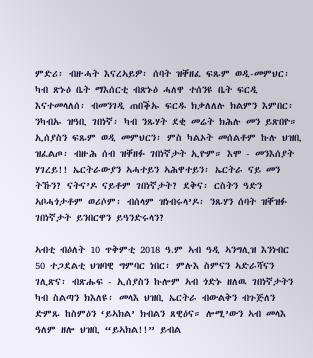ምድሪ፡ ብዙሓት እናረኣይዎ፡ ሰባት ዝቐዘፈ ፍጹም ወዲ-መምህር፡ ካብ ጽኑዕ ቤት ማእሰርቲ ብጽኑዕ ሓለዋ ተሰንዩ ቤት ፍርዲ እናተመላለሰ፡ ብመንገዲ ጠበቕኡ ፍርዱ ክቃለለሉ ክልምን እምበር፡ ንካብኡ ዝዓቢ ገበነኛ፡ ካብ ንጹሃት ደቂ መሬት ክሕሉ መን ይጽበዮ። ኢሰያስን ፍጹም ወዲ መምህርን፡ ምስ ካልኦት መሰልቶም ኩሉ ህዝቢ ዝፈልጦ፡ ብዙሕ ሰብ ዝቐዘፉ ገበነኛታት ኢዮም። እሞ - መንእሰያት ሃገረይ!! ኤርትራውያን ኣሓተይን ኣሕዋተይን፡ ኤርትራ ናይ መን ትኹን? ናትና’ዶ ናይቶም ገበነኛታት? ደቅና፡ ርስትን ዓድን ኣቦሓጎታቶም ወሪሶም፡ ብሰላም ዝነብሩላ’ዶ፡ ንጹሃን ሰባት ዝቐዝፉ ገበነኛታት ይንበርዋን ይዓንድሩላን?

ኣብቲ ብዕለት 10 ጥቅምቲ 2018 ዓ.ም ኣብ ዓዲ ኣንግሊዝ እንነብር 50 ተጋደልቲ ህዝባዊ ግምባር ነበር፡ ምሉእ ስምናን ኣድራሻናን ገሊጽና፡ ብጽሑፍ - ኢሰያስን ኩሎም ኣብ ጎድኑ ዘለዉ ገበነኛታትን ካብ ስልጣን ክእለዩ፡ መላእ ህዝቢ ኤርትራ ብውልቅን ብጉጅለን ድምጹ ከስምዕን ‘ይኣክል’ ክብልን ጸዊዕና። ሎሚ’ውን ኣብ መላእ ዓለም ዘሎ ህዝቢ “ይኣክል!!” ይብል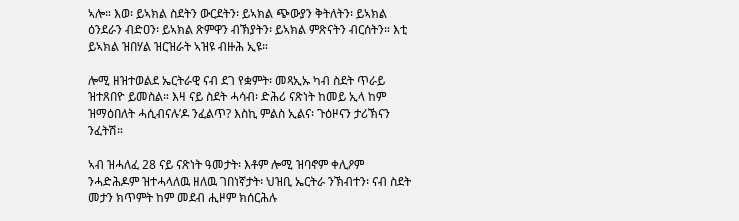ኣሎ። እወ፡ ይኣክል ስደትን ውርደትን፡ ይኣክል ጭውያን ቅትለትን፡ ይኣክል ዕንደራን ብድዐን፡ ይኣክል ጽምዋን ብኽያትን፡ ይኣክል ምጽናትን ብርሰትን። እቲ ይኣክል ዝበሃል ዝርዝራት ኣዝዩ ብዙሕ ኢዩ።

ሎሚ ዘዝተወልደ ኤርትራዊ ናብ ደገ የቋምት፡ መጻኢኡ ካብ ስደት ጥራይ ዝተጸበዮ ይመስል። እዛ ናይ ስደት ሓሳብ፡ ድሕሪ ናጽነት ከመይ ኢላ ከም ዝማዕበለት ሓሲብናሉ’ዶ ንፈልጥ? እስኪ ምልስ ኢልና፡ ጉዕዞናን ታሪኽናን ንፈትሽ።

ኣብ ዝሓለፈ 28 ናይ ናጽነት ዓመታት፡ እቶም ሎሚ ዝባኖም ቀሊዖም ንሓድሕዶም ዝተሓላለዉ ዘለዉ ገበነኛታት፡ ህዝቢ ኤርትራ ንኽብተን፡ ናብ ስደት መታን ክጥምት ከም መደብ ሒዞም ክሰርሕሉ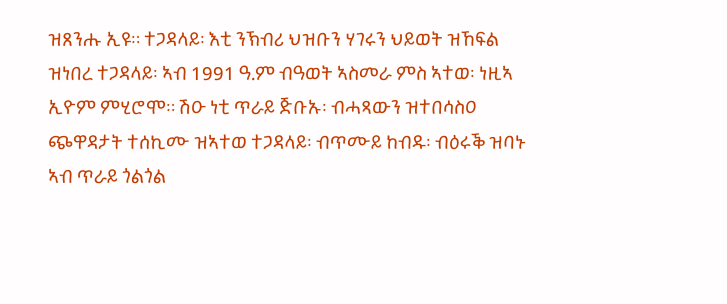ዝጸንሑ ኢዩ። ተጋዳላይ፡ እቲ ንኽብሪ ህዝቡን ሃገሩን ህይወት ዝኸፍል ዝነበረ ተጋዳላይ፡ ኣብ 1991 ዓ.ም ብዓወት ኣስመራ ምስ ኣተወ፡ ነዚኣ ኢዮም ምሂሮሞ። ሽዑ ነቲ ጥራይ ጅቡኡ፡ ብሓጻውን ዝተበሳስዐ ጭዋዳታት ተሰኪሙ ዝኣተወ ተጋዳላይ፡ ብጥሙይ ከብዱ፡ ብዕሩቕ ዝባኑ ኣብ ጥራይ ጎልጎል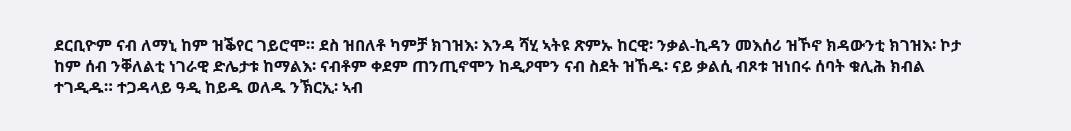ደርቢዮም ናብ ለማኒ ከም ዝቕየር ገይሮሞ። ደስ ዝበለቶ ካምቻ ክገዝእ፡ እንዳ ሻሂ ኣትዩ ጽምኡ ከርዊ፡ ንቃል-ኪዳን መእሰሪ ዝኾኖ ክዳውንቲ ክገዝእ፡ ኮታ ከም ሰብ ንቐለልቲ ነገራዊ ድሌታቱ ከማልእ፡ ናብቶም ቀደም ጠንጢኖሞን ከዲዖሞን ናብ ስደት ዝኸዱ፡ ናይ ቃልሲ ብጾቱ ዝነበሩ ሰባት ቁሊሕ ክብል ተገዲዱ። ተጋዳላይ ዓዲ ከይዱ ወለዱ ንኽርኢ፡ ኣብ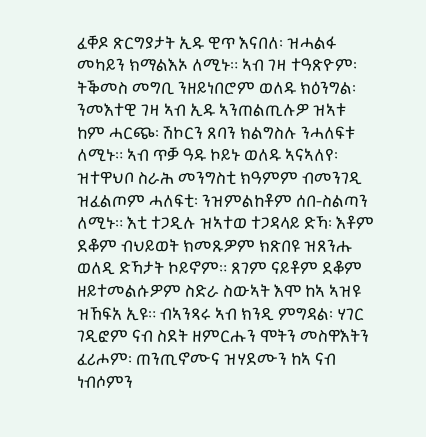ፈቐዶ ጽርግያታት ኢዱ ዊጥ እናበለ፡ ዝሓልፋ መካይን ክማልእኦ ለሚኑ። ኣብ ገዛ ተዓጽዮም፡ ትቕመስ መግቢ ንዘይነበሮም ወለዱ ክዕንግል፡ ንመእተዊ ገዛ ኣብ ኢዱ ኣንጠልጢሉዎ ዝኣቱ ከም ሓርጭ፡ ሽኮርን ጸባን ክልግስሉ ንሓለፍቱ ለሚኑ። ኣብ ጥቓ ዓዱ ኮይኑ ወለዱ ኣናኣለየ፡ ዝተዋህቦ ስራሕ መንግስቲ ክዓምም ብመንገዲ ዝፈልጦም ሓለፍቲ፡ ንዝምልከቶም ሰበ-ስልጣን ለሚኑ። እቲ ተጋዲሉ ዝኣተወ ተጋዳላይ ድኻ፡ እቶም ደቆም ብህይወት ክመጹዎም ክጽበዩ ዝጸንሑ ወለዲ ድኻታት ኮይኖም። ጸገም ናይቶም ደቆም ዘይተመልሱዎም ስድራ ስውኣት እሞ ከኣ ኣዝዩ ዝኸፍአ ኢዩ። ብኣንጻሩ ኣብ ክንዲ ምግዳል፡ ሃገር ገዲፎም ናብ ስደት ዘምርሑን ሞትን መስዋእትን ፈሪሖም፡ ጠንጢኖሙና ዝሃደሙን ከኣ ናብ ነብሶምን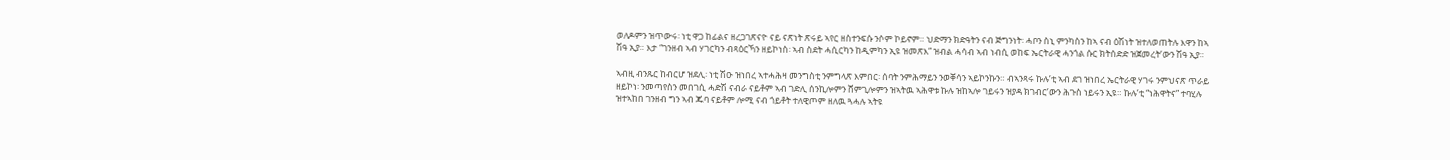ወለዶምን ዝጥውሩ፡ ነቲ ዋጋ ከፊልና ዘረጋገጽናዮ ናይ ናጽነት ጽሩይ ኣየር ዘስተንፍሱ ንሶም ኮይኖም። ህድማን ክድዓትን ናብ ጅግንነት፡ ሓቦን ስኒ ምንካስን ከኣ ናብ ዕሽነት ዝተለወጠትሉ እዋን ከኣ ሽዓ ኢያ። እታ “ገንዘብ ኣብ ሃገርካን ብጻዕርኻን ዘይኮነስ፡ ኣብ ስደት ሓሲርካን ከዲምካን ኢዩ ዝመጽእ” ዝብል ሓሳብ ኣብ ነብሲ ወከፍ ኤርትራዊ ሓንጎል ሱር ክትሰድድ ዝጀመረት’ውን ሽዓ ኢያ።

ኣብዚ ብንጹር ከብርሆ ዝደሊ፡ ነቲ ሽዑ ዝነበረ ኣተሓሕዛ መንግስቲ ንምግላጽ እምበር፡ ሰባት ንምሕማይን ንወቐሳን ኣይኮንኩን። ብኣንጻሩ ኩሉ’ቲ ኣብ ደገ ዝነበረ ኤርትራዊ ሃገሩ ንምህናጽ ጥራይ ዘይኮነ፡ ንመጣየስን መበገሲ ሓድሽ ናብራ ናይቶም ኣብ ገድሊ ሰንኪሎምን ሸምጊሎምን ዝኣትዉ ኣሕዋቱ ኩሉ ዝከኣሎ ገይሩን ዝያዳ ክገብር’ውን ሕጉስ ነይሩን ኢዩ። ኩሉ’ቲ “ነሕዋትና” ተባሂሉ ዝተኣከበ ገንዘብ ግን ኣብ ጁባ ናይቶም ሎሚ ናብ ጎይቶት ተለዊጦም ዘለዉ ጓሓሉ ኣትዩ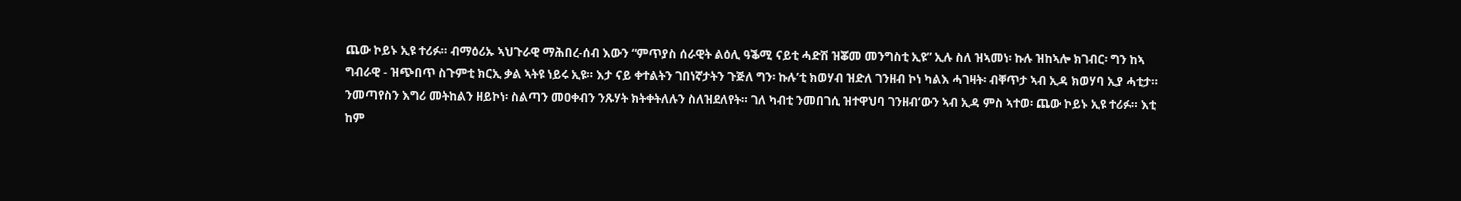ጨው ኮይኑ ኢዩ ተሪፉ። ብማዕሪኡ ኣህጉራዊ ማሕበረ-ሰብ እውን “ምጥያስ ሰራዊት ልዕሊ ዓቕሚ ናይቲ ሓድሽ ዝቖመ መንግስቲ ኢዩ” ኢሉ ስለ ዝኣመነ፡ ኩሉ ዝከኣሎ ክገብር፡ ግን ከኣ ግብራዊ - ዝጭበጥ ስጉምቲ ክርኢ ቃል ኣትዩ ነይሩ ኢዩ። እታ ናይ ቀተልትን ገበነኛታትን ጉጅለ ግን፡ ኩሉ’ቲ ክወሃብ ዝድለ ገንዘብ ኮነ ካልእ ሓገዛት፡ ብቐጥታ ኣብ ኢዳ ክወሃባ ኢያ ሓቲታ። ንመጣየስን እግሪ መትከልን ዘይኮነ፡ ስልጣን መዐቀብን ንጹሃት ክትቀትለሉን ስለዝደለየት። ገለ ካብቲ ንመበገሲ ዝተዋህባ ገንዘብ’ውን ኣብ ኢዳ ምስ ኣተወ፡ ጨው ኮይኑ ኢዩ ተሪፉ። እቲ ከም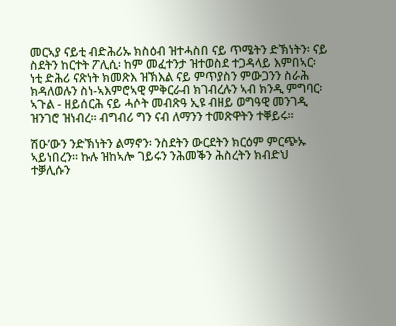መርኣያ ናይቲ ብድሕሪኡ ክስዕብ ዝተሓስበ ናይ ጥሜትን ድኽነትን፡ ናይ ስደትን ከርተት ፖሊሲ፡ ከም መፈተንታ ዝተወስደ ተጋዳላይ እምበኣር፡ ነቲ ድሕሪ ናጽነት ክመጽእ ዝኽእል ናይ ምጥያስን ምውጋንን ስራሕ ክዳለወሉን ስነ-ኣእምሮኣዊ ምቅርራብ ክገብረሉን ኣብ ክንዲ ምግባር፡ ኣጉል - ዘይሰርሕ ናይ ሓሶት መብጽዓ ኢዩ ብዘይ ወግዓዊ መንገዲ ዝንገሮ ዝነብረ። ብግብሪ ግን ናብ ለማንን ተመጽዋትን ተቐይሩ።

ሽዑ’ውን ንድኽነትን ልማኖን፡ ንስደትን ውርደትን ክርዕም ምርጭኡ ኣይነበረን። ኩሉ ዝከኣሎ ገይሩን ንሕመቕን ሕስረትን ክብድህ ተቓሊሱን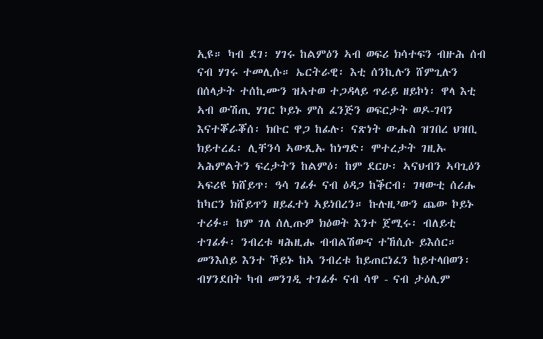ኢዩ። ካብ ደገ፡ ሃገሩ ከልምዕን ኣብ ወፍሪ ክሳተፍን ብዙሕ ሰብ ናብ ሃገሩ ተመሊሱ። ኤርትራዊ፡ እቲ ሰንኪሉን ሸምጊሉን በሰላታት ተሰኪሙን ዝኣተወ ተጋዳላይ ጥራይ ዘይኮነ፡ ዋላ እቲ ኣብ ውሽጢ ሃገር ኮይኑ ምስ ፈንጅን ወፍርታት ወዶ-ገባን እናተቖራቖሰ፡ ክቡር ዋጋ ከፊሉ፡ ናጽነት ውሑስ ዝገበረ ህዝቢ ክይተረፈ፡ ሊቸንሳ ኣውጺኡ ከነግድ፡ ሞተረታት ገዚኡ ኣሕምልትን ፍረታትን ከልምዕ፡ ከም ደርሁ፡ ኣናህብን ኣባጊዕን ኣፍሪዩ ክሸይጥ፡ ዓሳ ገፊፉ ናብ ዕዳጋ ከቕርብ፡ ገዛውቲ ሰሪሑ ከካርን ክሸይጥን ዘይፈተነ ኣይነበረን። ኩሉዚ’ውን ጨው ኮይኑ ተሪፉ። ከም ገለ ሰሊጡዎ ክዕወት እንተ ጀሚሩ፡ ብለይቲ ተገፊፉ፡ ንብረቱ ዛሕዚሑ ብብልሽውና ተኸሲሱ ይእሰር። መንእሰይ እንተ ኾይኑ ከኣ ንብረቱ ከይጠርነፈን ከይተላበወን፡ ብሃንደበት ካብ መንገዲ ተገፊፉ ናብ ሳዋ - ናብ ታዕሊም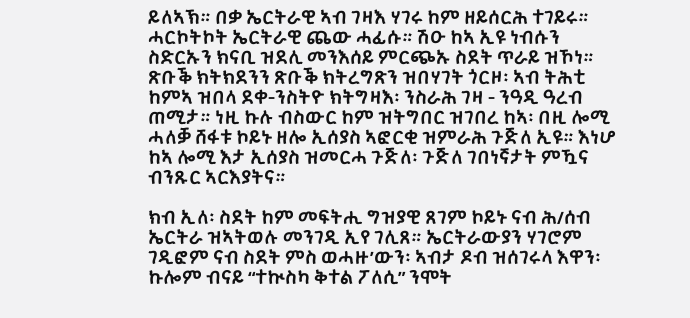ይለኣኽ። በቃ ኤርትራዊ ኣብ ገዛእ ሃገሩ ከም ዘይሰርሕ ተገይሩ። ሓርኮትኮት ኤርትራዊ ጨው ሓፊሱ። ሽዑ ከኣ ኢዩ ነብሱን ስድርኡን ክናቢ ዝደሊ መንእሰይ ምርጭኡ ስደት ጥራይ ዝኾነ። ጽቡቕ ክትክደንን ጽቡቕ ክትረግጽን ዝበሃገት ጎርዞ፡ ኣብ ትሕቲ ከምኣ ዝበላ ደቀ-ንስትዮ ክትግዛእ፡ ንስራሕ ገዛ - ንዓዲ ዓረብ ጠሚታ። ነዚ ኩሉ ብስውር ከም ዝትግበር ዝገበረ ከኣ፡ በዚ ሎሚ ሓለቓ ሸፋቱ ኮይኑ ዘሎ ኢሰያስ ኣፎርቂ ዝምራሕ ጉጅለ ኢዩ። እነሆ ከኣ ሎሚ እታ ኢሰያስ ዝመርሓ ጉጅለ፡ ጉጅለ ገበነኛታት ምዃና ብንጹር ኣርእያትና።

ክብ ኢለ፡ ስደት ከም መፍትሒ ግዝያዊ ጸገም ኮይኑ ናብ ሕ/ሰብ ኤርትራ ዝኣትወሉ መንገዲ ኢየ ገሊጸ። ኤርትራውያን ሃገሮም ገዲፎም ናብ ስደት ምስ ወሓዙ’ውን፡ ኣብታ ዶብ ዝሰገሩላ እዋን፡ ኩሎም ብናይ “ተኲስካ ቅተል ፖለሲ” ንሞት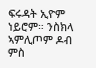ፍሩዳት ኢዮም ነይሮም። ንስክላ ኣምሊጦም ዶብ ምስ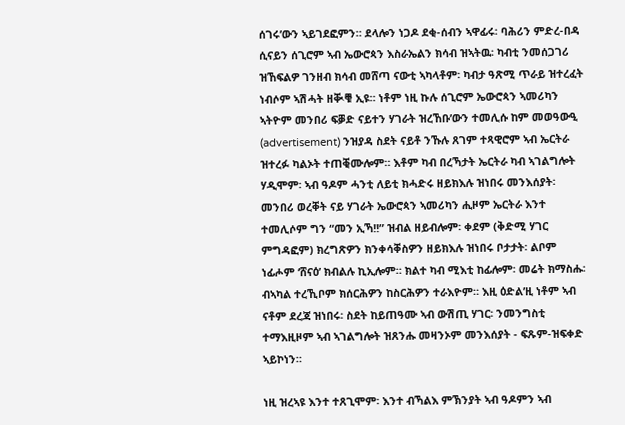ሰገሩ’ውን ኣይገደፎምን። ደላሎን ነጋዶ ደቂ-ሰብን ኣዋፊሩ፡ ባሕሪን ምድረ-በዳ ሲናይን ሰጊሮም ኣብ ኤውሮጳን እስራኤልን ክሳብ ዝኣትዉ፡ ካብቲ ንመሰጋገሪ ዝኸፍልዎ ገንዘብ ክሳብ መሸጣ ናውቲ ኣካላቶም፡ ካብታ ዓጽሚ ጥራይ ዝተረፈት ነብሶም ኣሽሓት ዘቚቑ ኢዩ። ነቶም ነዚ ኩሉ ሰጊሮም ኤውሮጳን ኣመሪካን ኣትዮም መንበሪ ፍቓድ ናይተን ሃገራት ዝረኸቡ’ውን ተመሊሱ ከም መወዓውዒ (advertisement) ንዝያዳ ስደት ናይቶ ንኹሉ ጸገም ተጻዊሮም ኣብ ኤርትራ ዝተረፉ ካልኦት ተጠቒሙሎም። እቶም ካብ በረኻታት ኤርትራ ካብ ኣገልግሎት ሃዲሞም፡ ኣብ ዓዶም ሓንቲ ለይቲ ክሓድሩ ዘይክእሉ ዝነበሩ መንእሰያት፡ መንበሪ ወረቐት ናይ ሃገራት ኤውሮጳን ኣመሪካን ሒዞም ኤርትራ እንተ ተመሊሶም ግን “መን ኢኻ!!” ዝብል ዘይብሎም፡ ቀደም (ቅድሚ ሃገር ምግዳፎም) ክረግጽዎን ክንቀሳቐስዎን ዘይክእሉ ዝነበሩ ቦታታት፡ ልቦም ነፊሖም ‘ሸናዕ’ ክብልሉ ኪኢሎም። ክልተ ካብ ሚእቲ ከፊሎም፡ መሬት ክማስሑ፡ ብኣካል ተረኺቦም ክሰርሕዎን ከስርሕዎን ተራእዮም። እዚ ዕድል’ዚ ነቶም ኣብ ናቶም ደረጃ ዝነበሩ፡ ስደት ከይጠዓሙ ኣብ ውሽጢ ሃገር፡ ንመንግስቲ ተማእዚዞም ኣብ ኣገልግሎት ዝጸንሑ መዛንኦም መንእሰያት - ፍጹም-ዝፍቀድ ኣይኮነን።

ነዚ ዝረኣዩ እንተ ተጸጊሞም፡ እንተ ብኻልእ ምኽንያት ኣብ ዓዶምን ኣብ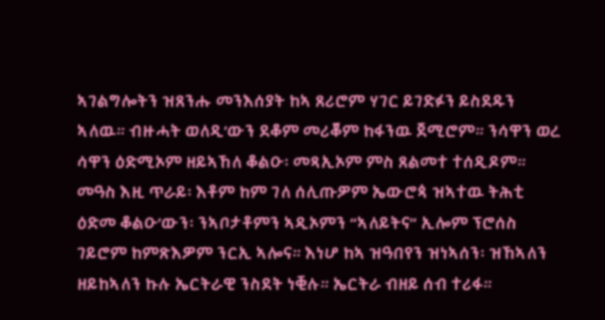ኣገልግሎትን ዝጸንሑ መንእሰያት ከኣ ጸሪሮም ሃገር ይገድፉን ይስደዱን ኣለዉ። ብዙሓት ወለዲ’ውን ደቆም መሪቖም ከፋንዉ ጀሚሮም። ንሳዋን ወረ ሳዋን ዕድሚኦም ዘይኣኸለ ቆልዑ፡ መጻኢኦም ምስ ጸልመተ ተሰዲዶም። መዓስ እዚ ጥራይ፡ እቶም ከም ገለ ሰሊጡዎም ኤውሮጳ ዝኣተዉ ትሕቲ ዕድመ ቆልዑ’ውን፡ ንኣቦታቶምን ኣዲኦምን “ኣለይትና” ኢሎም ፕሮሰስ ገይሮም ከምጽእዎም ንርኢ ኣሎና። እነሆ ከኣ ዝዓበየን ዝነኣሰን፡ ዝኸኣለን ዘይከኣለን ኩሉ ኤርትራዊ ንስደት ነቒሉ። ኤርትራ ብዘይ ሰብ ተሪፋ።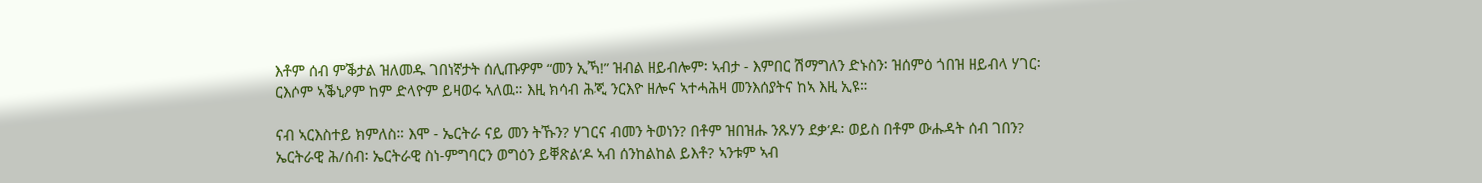እቶም ሰብ ምቕታል ዝለመዱ ገበነኛታት ሰሊጡዎም “መን ኢኻ!” ዝብል ዘይብሎም፡ ኣብታ - እምበር ሽማግለን ድኑስን፡ ዝሰምዕ ጎበዝ ዘይብላ ሃገር፡ ርእሶም ኣቕኒዖም ከም ድላዮም ይዛወሩ ኣለዉ። እዚ ክሳብ ሕጂ ንርእዮ ዘሎና ኣተሓሕዛ መንእሰያትና ከኣ እዚ ኢዩ።

ናብ ኣርእስተይ ክምለስ። እሞ - ኤርትራ ናይ መን ትኹን? ሃገርና ብመን ትወነን? በቶም ዝበዝሑ ንጹሃን ደቃ’ዶ፡ ወይስ በቶም ውሑዳት ሰብ ገበን? ኤርትራዊ ሕ/ሰብ፡ ኤርትራዊ ስነ-ምግባርን ወግዕን ይቐጽል’ዶ ኣብ ሰንከልከል ይእቶ? ኣንቱም ኣብ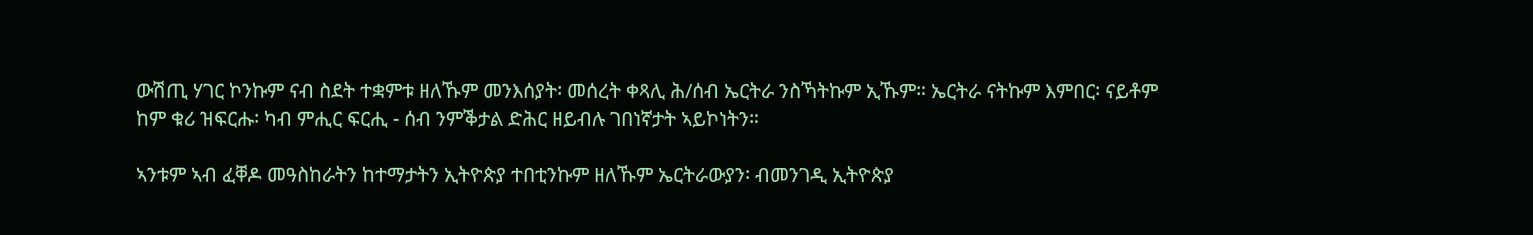ውሽጢ ሃገር ኮንኩም ናብ ስደት ተቋምቱ ዘለኹም መንእሰያት፡ መሰረት ቀጻሊ ሕ/ሰብ ኤርትራ ንስኻትኩም ኢኹም። ኤርትራ ናትኩም እምበር፡ ናይቶም ከም ቁሪ ዝፍርሑ፡ ካብ ምሒር ፍርሒ - ሰብ ንምቕታል ድሕር ዘይብሉ ገበነኛታት ኣይኮነትን።

ኣንቱም ኣብ ፈቐዶ መዓስከራትን ከተማታትን ኢትዮጵያ ተበቲንኩም ዘለኹም ኤርትራውያን፡ ብመንገዲ ኢትዮጵያ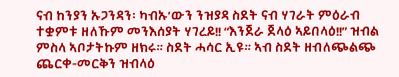ናብ ከንያን ኡጋንዳን፡ ካብኡ’ውን ንዝያዳ ስደት ናብ ሃገራት ምዕራብ ተቋምቱ ዘለኹም መንእሰያት ሃገረይ!! “እንጀራ ጀላዕ ኣይበላዕ!!” ዝብል ምስላ ኣቦታትኩም ዘክሩ። ስደት ሓሳር ኢዩ። ኣብ ስደት ዘብለጭልጭ ጨርቀ-መርቅን ዝብላዕ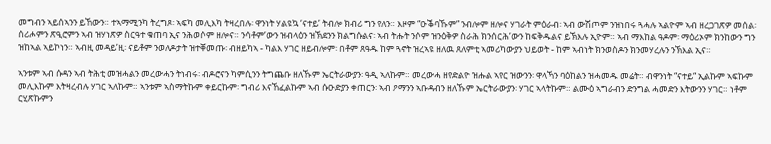መግብን ኣይሰኣንን ይኸውን። ተኣማሚንካ ትረግጾ፡ ኣፍካ መሊእካ ትዛረበሉ፡ ዋንነት ሃልዩኳ ‘ናተይ’ ትብሎ ክብሪ ግን የለን። እዞም “ዑቕባኹም” ንብሎም ዘሎና ሃገራት ምዕራብ፡ ኣብ ውሽጦም ንዝነበሩ ጓሓሉ ኣልዮም ኣብ ዘረጋገጽዎ መሰል፡ ሰሪሖምን ጽዒሮምን ኣብ ዝሃነጽዎ ስርዓተ ቁጠባ ኢና ንሕወሶም ዘሎና። ንሳቶም’ውን ዝብላዕን ዝኽደንን ክልግሱልና፡ ኣብ ትሑት ንሶም ዝንዕቅዎ ስራሕ ክንሰርሕ’ውን ከፍቅዱልና ይኽእሉ ኢዮም። ኣብ ማእከል ዓዶም፡ ማዕሪኦም ክንከውን ግን ዝከኣል ኣይኮነን። ኣብዚ መዳይ’ዚ፡ ናይቶም ንወለዶታት ዝተቐመጡ፡ ብዘይካኣ - ካልእ ሃገር ዘይብሎም፡ በቶም ጸዓዱ ከም ጓኖት ዝረኣዩ ዘለዉ ጸለምቲ ኣመሪካውያን ህይወት - ከም ኣብነት ክንወስዶን ክንመሃረሉን ንኽእል ኢና።

ኣንቱም ኣብ ሱዳን ኣብ ትሕቲ መዝሓልን መረውሓን ትነብሩ፡ ብዶሮናን ካምሲንን ትግጨቡ ዘለኹም ኤርትራውያን፡ ዓዲ ኣለኩም። መረውሓ ዘየድልዮ ዝሑል ኣየር ዝውንን፡ ዋላኻን ባዕከልን ዝሓመዱ መሬት። ብዋንነት “ናተይ“ ኢልኩም ኣፍኩም መሊእኩም እትዛረብሉ ሃገር ኣለኩም። ኣንቱም ኣስማትኩም ቀይርኩም፡ ግብሪ እናኸፈልኩም ኣብ ሱዑድያን ቀጠርን፡ ኣብ ዖማንን ኣቡዳብን ዘለኹም ኤርትራውያን፡ ሃገር ኣላትኩም። ልሙዕ ኣግራብን ድንግል ሓመድን እትውንን ሃገር። ነቶም ርሂጽኩምን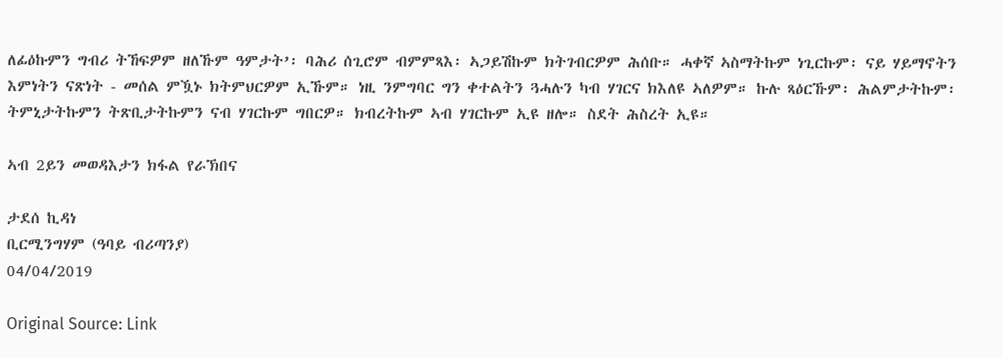ለፊዕኩምን ግብሪ ትኸፍዎም ዘለኹም ዓምታት’፡ ባሕሪ ሰጊሮም ብምምጻእ፡ ኣጋይሽኩም ክትገብርዎም ሕሰቡ። ሓቀኛ ኣስማትኩም ነጊርኩም፡ ናይ ሃይማኖትን እምነትን ናጽነት - መሰል ምዃኑ ክትምህርዎም ኢኹም። ነዚ ንምግባር ግን ቀተልትን ጓሓሉን ካብ ሃገርና ክእለዩ ኣለዎም። ኩሉ ጻዕርኹም፡ ሕልምታትኩም፡ ትምኒታትኩምን ትጽቢታትኩምን ናብ ሃገርኩም ግበርዎ። ክብረትኩም ኣብ ሃገርኩም ኢዩ ዘሎ። ስደት ሕስረት ኢዩ።

ኣብ 2ይን መወዳእታን ክፋል የራኽበና

ታደሰ ኪዳነ
ቢርሚንግሃም (ዓባይ ብሪጣንያ)
04/04/2019

Original Source: Link